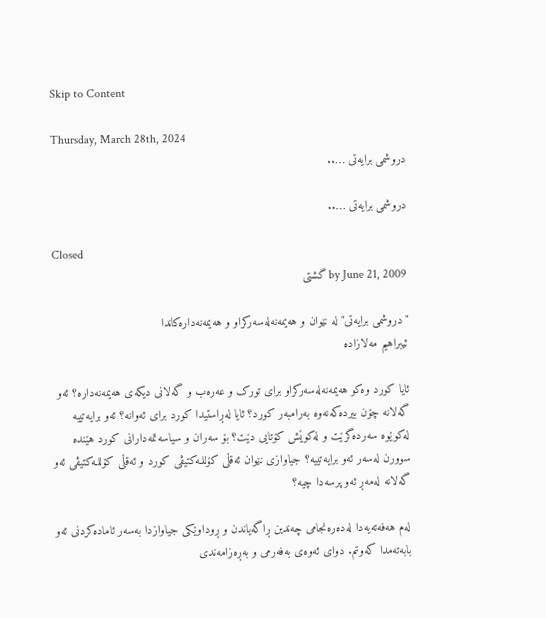Skip to Content

Thursday, March 28th, 2024
دروشمی برایه‌تی …..

دروشمی برایه‌تی …..

Closed
by June 21, 2009 گشتی

"دروشمی برایه‌تی" له‌ نێوان و هه‌یمه‌نه‌له‌سه‌رکراو و هه‌یمه‌نه‌داره‌کاندا
ئیبر‌اهیم مه‌لازاده‌

ئایا کورد وه‌کو هه‌یمه‌نه‌له‌سه‌رکراو برای تورک و عه‌ره‌ب و گه‌لانی دیکه‌ی هه‌یمه‌نه‌داره‌؟ ئه‌و گه‌لانه‌ چۆن بیرده‌که‌نه‌وه‌ به‌رامبه‌ر کورد؟ ئایا له‌ڕاستیدا کورد برای ئه‌وانه‌؟ ئه‌و برایه‌تییه‌ له‌کوێوه‌ سه‌رده‌گرێت و له‌کوێش کۆتایی دێت؟ بۆ سه‌ران و سیاسه‌تمه‌دارانی کورد هێنده‌ سوورن له‌سه‌ر ئه‌و برایه‌تییه‌؟ جیاوازی نێوان ئه‌قڵی کۆللـه‌کتیڤی کورد و ئه‌قڵی کۆللـه‌کتیڤی ئه‌و گه‌لانه‌ له‌مه‌ڕ ئه‌و پرسه‌دا چیه‌؟

له‌م هه‌فه‌ته‌یه‌دا له‌ده‌ره‌نجامی چه‌ندین ڕاگه‌یاندن و ڕوداوێکی جیاوازدا به‌سه‌ر ئاماده‌کردنی ئه‌و بابه‌ته‌مدا که‌وتم. دوای ئه‌وه‌ی به‌فه‌رمی و به‌ڕه‌زامه‌ندی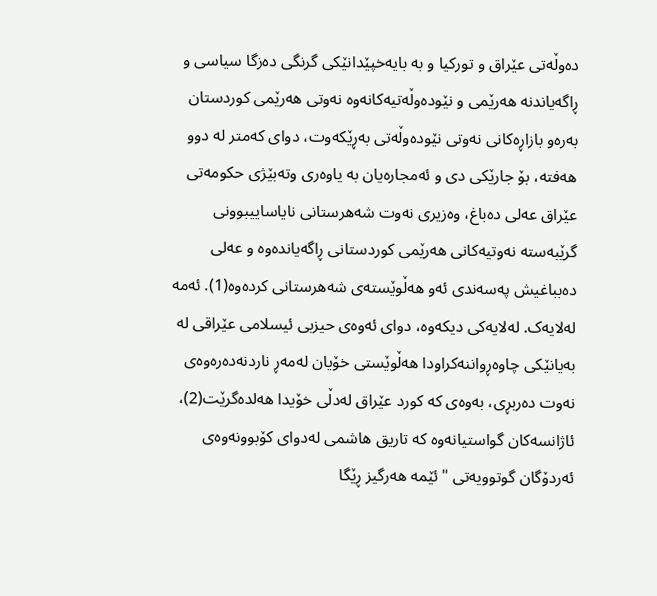ده‌وڵه‌تی عێراق و تورکیا و به‌ بایه‌خپێدانێکی گرنگی ده‌زگا سیاسی و ڕاگه‌یاندنه‌ هه‌رێمی و نێوده‌وڵه‌تیه‌کانه‌وه‌ نه‌وتی هه‌رێمی کوردستان به‌ره‌و بازاڕه‌کانی نه‌وتی نێوده‌وڵه‌تی به‌ڕێکه‌وت، دوای که‌متر له‌ دوو هه‌فته‌، بۆ جارێکی دی و ئه‌مجاره‌یان به‌ یاوه‌ری وته‌بێژی حکومه‌تی عێراق عه‌لی ده‌باغ، وه‌زیری نه‌وت شه‌هرستانی نایاساییبوونی گرێبه‌سته‌‌ نه‌وتیه‌کانی هه‌رێمی کوردستانی ڕاگه‌یانده‌وه‌ و عه‌لی ده‌بباغیش په‌سه‌ندی ئه‌و هه‌ڵوێسته‌ی شه‌هرستانی کرده‌وه‌(1). ئه‌مه‌ له‌لایه‌ک. له‌لایه‌کی دیکه‌وه‌، دوای ئه‌وه‌ی حیزبی ئیسلامی عێراقی له‌ به‌یانێکی چاوه‌ڕواننه‌کراودا هه‌ڵوێستی خۆیان له‌مه‌ڕ ناردنه‌ده‌ره‌وه‌ی نه‌وت ده‌ربڕی، به‌وه‌ی که‌ کورد عێراق له‌دڵی خۆیدا هه‌لده‌گرێت(2)، ئاژانسه‌کان گواستیانه‌وه‌ که‌ تاریق هاشمی له‌دوای کۆبوونه‌وه‌ی ئه‌ردۆگان گوتوویه‌تی "ئێمه‌ هه‌رگیز ڕێگا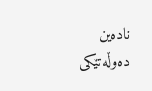ناده‌ین ده‌وڵه‌تێکی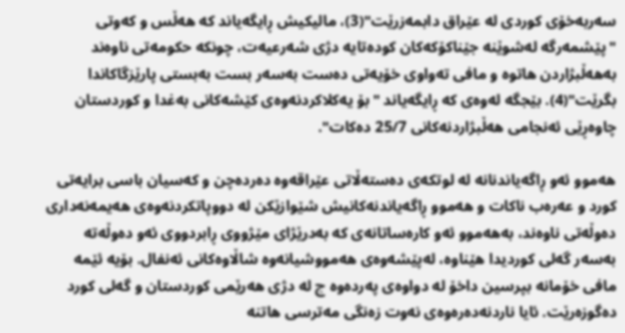سه‌ربه‌خۆی کوردی له‌ عێراق دابمه‌زرێت"(3)، مالیکیش ڕایگه‌یاند که‌ هه‌ڵس و که‌وتی "پێشمه‌رگه‌ له‌شوێنه‌ جێناکۆکه‌کان کوده‌تایه‌ دژی شه‌رعیه‌ت، چونكه‌ حكومه‌تی‌ ناوه‌ند به‌هه‌ڵبژاردن هاتوه‌‌ و مافی‌ ته‌واوی‌ خۆیه‌تی‌ ده‌ست به‌سه‌ر بست به‌بستی‌ پارێزگاكاندا بگرێت"(4). بێجگه‌ له‌وه‌ی که‌ ڕایگه‌یاند "بۆ یه‌كلاكردنه‌وه‌ی‌ كێشه‌كانی‌ به‌غدا ‌و كوردستان چاوه‌ڕێی‌ ئه‌نجامی‌ هه‌ڵبژاردنه‌كانی‌ 25/7 ده‌كات".

هه‌موو ئه‌و ڕاگه‌یاندنانه‌ له‌ لوتکه‌ی ده‌سته‌ڵاتی عێراقه‌وه‌ ده‌رده‌چن و که‌سیان باسی برایه‌تی کورد و عه‌ره‌ب ناکات و هه‌موو ڕاگه‌یاندنه‌کانیش شێوازێکن له‌ دووپاتکردنه‌وه‌ی هه‌یمه‌نه‌داری ده‌وڵه‌تی ناوه‌ند، به‌هه‌موو ئه‌و کاره‌ساتانه‌ی که‌ به‌درێژای مێژووی ڕابردووی ئه‌و ده‌وڵه‌ته‌ به‌سه‌ر گه‌لی کوردیدا هێناوه‌، له‌پێشه‌وه‌ی هه‌مووشیانه‌وه‌ شاڵاوه‌کانی ئه‌نفال. بۆیه‌ ئێمه‌ مافی خۆمانه‌ بپرسین داخۆ له‌ دواوه‌ی په‌رده‌وه‌ چ له‌ دژی هه‌رێمی کوردستان و گه‌لی کورد ده‌گوزه‌رێت. ئایا ناردنه‌ده‌ره‌وه‌ی نه‌وت زه‌نگی مه‌ترسی هاتنه‌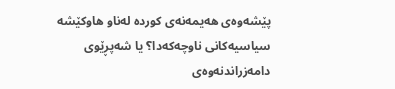پێشه‌وه‌ی هه‌یمه‌نه‌ی کورده‌ له‌ناو هاوکێشه‌ سیاسیه‌کانی ناوچه‌که‌دا؟ یا شه‌پڕێوی دامه‌زراندنه‌وه‌ی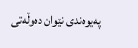په‌یوه‌ندی نێوان ده‌وڵه‌تی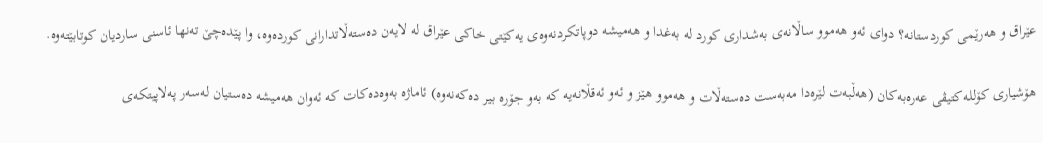عێراق و هه‌رێمی کوردستانه‌؟ دوای ئه‌و هه‌موو ساڵانه‌ی به‌شداری کورد له‌ به‌غدا و هه‌میشه‌ دوپاتکردنه‌وه‌ی یه‌کێتی خاکی عێراق له‌ لایه‌ن ده‌سته‌ڵاتدارانی کورده‌وه‌، وا پێده‌چێ ته‌نها ئاسنی ساردیان کوتابێته‌وه‌.

هۆشیاری کۆللـه‌کتیڤی عه‌ره‌به‌کان (هه‌ڵبه‌ت لێره‌دا مه‌به‌ست ده‌سته‌ڵات و هه‌موو هێز و ئه‌و ئه‌قڵانه‌یه‌ که‌ به‌و جۆره‌ بیر ده‌که‌نه‌وه‌) ئاماژه‌ به‌وه‌ده‌کات که‌ ئه‌وان هه‌میشه‌ ده‌ستیان له‌سه‌ر په‌لاپیتکه‌ی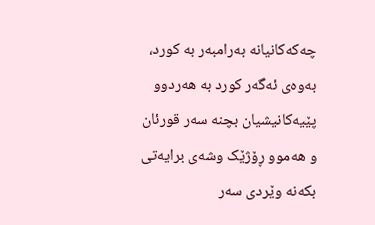چه‌که‌کانیانه‌ به‌رامبه‌ر به‌ کورد، به‌وه‌ی ئه‌گه‌ر کورد به‌ هه‌ردوو پێیه‌کانیشیان بچنه‌ سه‌ر قورئان و هه‌موو ڕۆژێک وشه‌ی برایه‌تی بکه‌نه‌ وێردی سه‌ر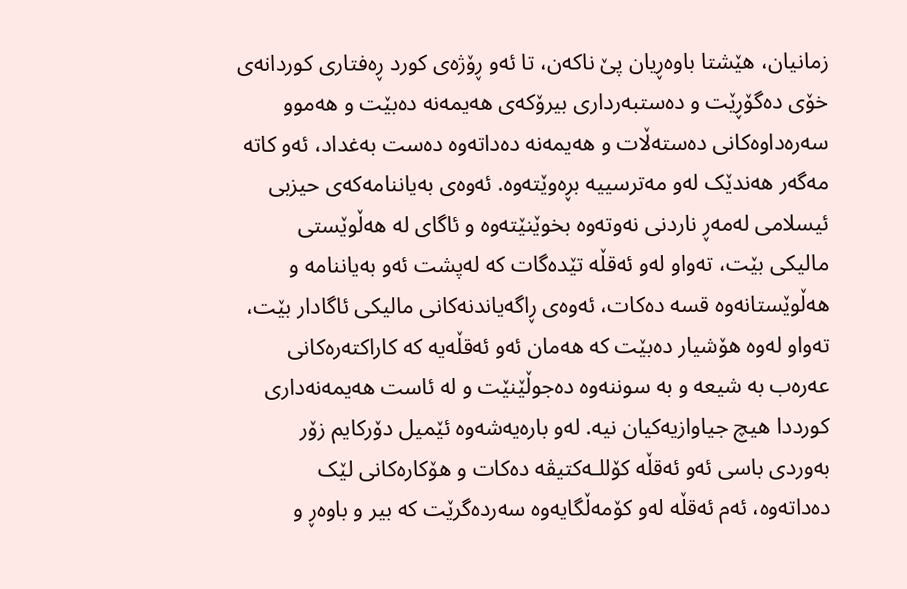زمانیان، هێشتا باوه‌ڕیان پێ ناکه‌ن، تا ئه‌و ڕۆژه‌ی کورد ڕه‌فتاری کوردانه‌ی خۆی ده‌گۆڕێت و ده‌ستبه‌رداری بیرۆکه‌ی هه‌یمه‌نه‌ ده‌بێت و هه‌موو سه‌ره‌داوه‌کانی ده‌سته‌ڵات و هه‌یمه‌نه‌ ده‌داته‌وه‌ ده‌ست به‌غداد، ئه‌و کاته‌ مه‌گه‌ر هه‌ندێک له‌و مه‌ترسییه‌ بڕه‌وێته‌وه‌. ئه‌وه‌ی به‌یاننامه‌که‌ی حیزبی ئیسلامی له‌مه‌ڕ ناردنی نه‌وته‌وه‌ بخوێنێته‌وه‌ و ئاگای له‌ هه‌ڵوێستی مالیکی بێت، ته‌واو له‌و ئه‌قڵه‌ تێده‌گات که‌ له‌پشت ئه‌و به‌یاننامه‌ و هه‌ڵوێستانه‌وه‌‌ قسه‌ ده‌کات، ئه‌وه‌ی ڕاگه‌یاندنه‌کانی مالیکی ئاگادار بێت، ته‌واو له‌وه‌ هۆشیار ده‌بێت که‌ هه‌مان ئه‌و ئه‌قڵه‌یه‌ که‌ کاراکته‌ره‌کانی عه‌ره‌ب به‌ شیعه‌ و به‌ سوننه‌وه‌ ده‌جوڵێنێت و له‌ ئاست هه‌یمه‌نه‌داری کورددا هیچ جیاوازیه‌کیان نیه‌. له‌و باره‌یه‌شه‌وه‌ ئێمیل دۆرکایم زۆر به‌وردی باسی ئه‌و ئه‌قڵه‌ کۆللـه‌کتیڤه ده‌کات و هۆکاره‌کانی لێک ده‌داته‌وه‌، ئه‌م ئه‌قڵه‌ له‌و کۆمه‌ڵگایه‌وه‌ سه‌رده‌گرێت که‌ بیر و باوه‌ڕ و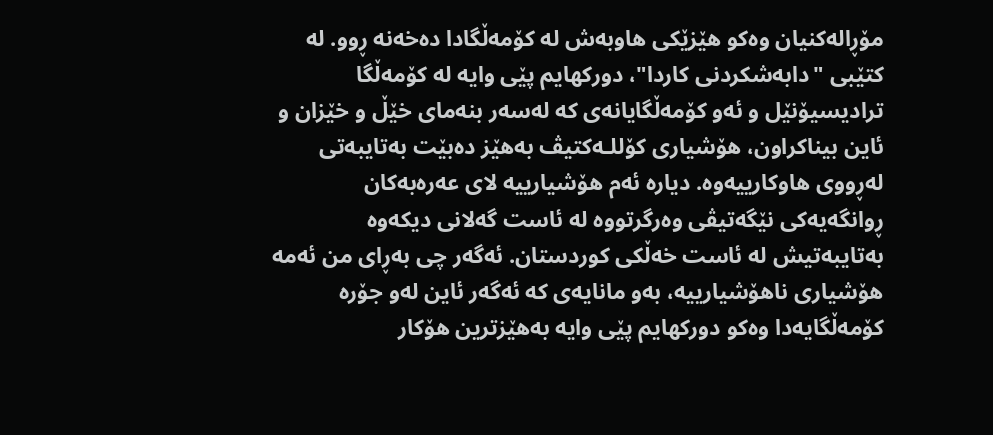مۆڕاله‌کنیان وه‌کو هێزێکی هاوبه‌ش له‌ کۆمه‌ڵگادا ده‌خه‌نه‌ ڕوو. له‌ کتێبی "دابه‌شکردنی کاردا"، دورکهایم پێی وایه‌ له‌ کۆمه‌ڵگا ترادیسیۆنێل و ئه‌و کۆمه‌ڵگایانه‌ی که‌ له‌سه‌ر بنه‌مای خێڵ و خێزان و ئاین بیناکراون، هۆشیاری کۆللـه‌کتیڤ به‌هێز ده‌بێت به‌تایبه‌تی له‌ڕووی هاوکارییه‌وه‌. دیاره‌ ئه‌م هۆشیارییه‌ لای عه‌ره‌به‌کان ڕوانگه‌یه‌کی نێگه‌تیڤی وه‌رگرتووه‌ له‌ ئاست گه‌لانی دیکه‌وه‌ به‌تایبه‌تیش له‌ ئاست خه‌ڵکی کوردستان. ئه‌گه‌ر چی به‌ڕای من ئه‌مه‌ هۆشیاری ناهۆشیارییه‌، به‌و مانایه‌ی که‌ ئه‌گه‌ر ئاین له‌و جۆره‌ کۆمه‌ڵگایه‌دا وه‌کو دورکهایم پێی وایه‌ به‌هێزترین هۆکار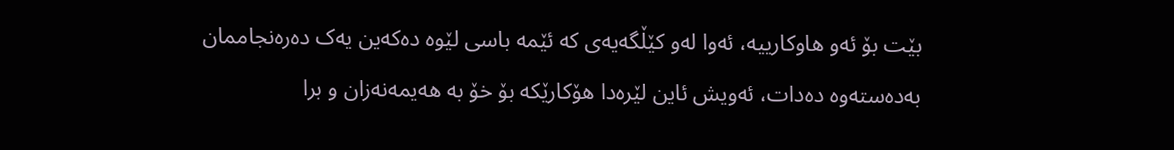بێت بۆ ئه‌و هاوکارییه‌، ئه‌وا له‌و کێڵگه‌یه‌ی که‌ ئێمه‌ باسی لێوه‌ ده‌که‌ین یه‌ک ده‌ره‌نجاممان به‌ده‌سته‌وه‌ ده‌دات، ئه‌ویش ئاین لێره‌دا هۆکارێکه‌ بۆ خۆ به‌ هه‌یمه‌نه‌زان و برا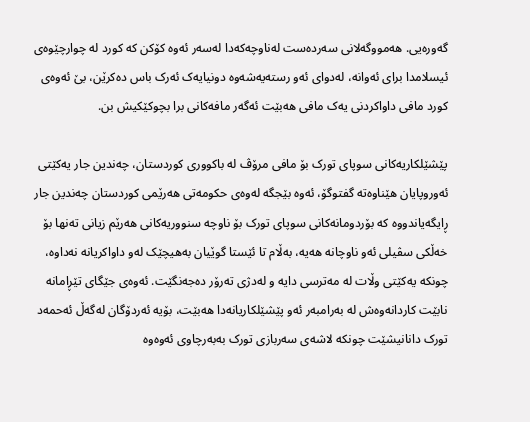گه‌وره‌یی. هه‌مووگه‌لانی سه‌رده‌ست له‌ناوچه‌که‌دا له‌سه‌ر ئه‌وه‌ کۆکن که‌ کورد له‌ چوارچێوه‌ی ئیسلامدا برای ئه‌وانه‌، له‌دوای ئه‌و رسته‌یه‌شه‌وه‌ دونیایه‌ک ئه‌رک باس ده‌کرێن، بێ ئه‌وه‌ی کورد مافی داواکردنی یه‌ک مافی هه‌بێت ئه‌گه‌ر مافه‌کانی برا بچوکێکیش بن.

پێشێلکاریه‌کانی سوپای تورک بۆ مافی مرۆڤ له‌ باکووری کوردستان، چه‌ندین جار یه‌کێتی ئه‌وروپایان هێناوه‌ته‌ گفتوگۆ، ئه‌وه‌ بێجگه‌ له‌وه‌ی حکومه‌تی هه‌رێمی کوردستان چه‌ندین جار ڕایگه‌یاندووه‌ که‌ بۆردومانه‌کانی سوپای تورک بۆ ناوچه‌ سنووریه‌کانی هه‌رێم زیانی ته‌نها بۆ خه‌ڵکی سڤیلی ئه‌و ناوچانه‌ هه‌یه‌، به‌ڵام تا ئێستا گوێیان به‌هیچێک له‌و داواکریانه‌ نه‌داوه‌، چونکه‌ یه‌کێتی وڵات له‌ مه‌ترسی دایه‌ و له‌دژی ته‌رۆر ده‌جه‌نگێت. ئه‌وه‌ی جێگای تێڕامانه‌ نابێت کاردانه‌وه‌ش له‌ به‌رامبه‌ر ئه‌و پێشێلکاریانه‌دا هه‌بێت، بۆیه‌ ئه‌ردۆگان له‌گه‌ڵ ئه‌حمه‌د تورک دانانیشێت چونکه‌ لاشه‌ی سه‌ربازی تورک به‌به‌رچاوی ئه‌وه‌وه‌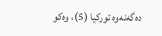ده‌گه‌نه‌وه‌ تورکیا (5)، وه‌کو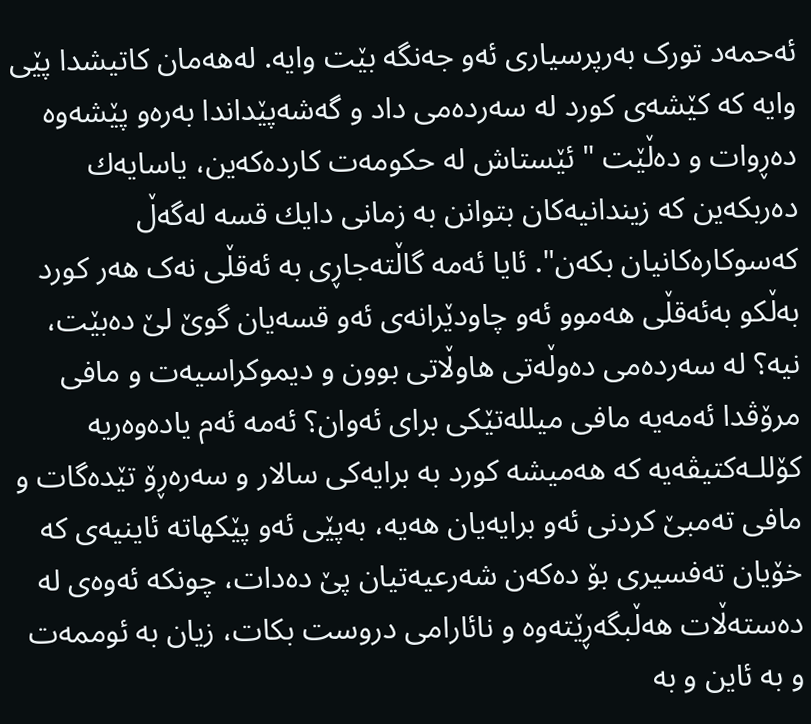ئه‌حمه‌د تورک به‌رپرسیاری ئه‌و جه‌نگه‌ بێت وایه‌. له‌هه‌مان کاتیشدا پێی وایه‌ که‌ کێشه‌ی کورد له‌ سه‌رده‌می داد و گه‌شه‌پێداندا به‌ره‌و پێشه‌وه‌ ده‌ڕوات و ده‌ڵێت " ئێستاش له‌ حكومه‌ت كارده‌كه‌ین، یاسایه‌ك ده‌ربكه‌ین كه‌ زیندانیه‌كان بتوانن به‌ زمانی‌ دایك قسه‌ له‌گه‌ڵ كه‌سوكاره‌كانیان بكه‌ن". ئایا ئه‌مه‌‌ گاڵته‌جاڕی‌ به‌ ئه‌قڵی نه‌ک هه‌ر کورد به‌ڵکو به‌ئه‌قڵی هه‌موو ئه‌و چاودێرانه‌ی ئه‌و قسه‌یان گوێ لێ ده‌بێت، نیه‌؟ له‌ سه‌رده‌می ده‌وڵه‌تی هاوڵاتی بوون و دیموکراسیه‌ت و مافی مرۆڤدا ئه‌مه‌یه‌ مافی میلله‌تێکی برای ئه‌وان؟ ئه‌مه‌ ئه‌م یاده‌وه‌ریه‌ کۆللـه‌کتیڤه‌یه‌ که‌ هه‌میشه‌ کورد به‌ برایه‌کی سالار و سه‌ره‌ڕۆ تێده‌گات و مافی ته‌مبێ کردنی ئه‌و برایه‌یان هه‌یه‌، به‌پێی ئه‌و پێکهاته‌ ئاینیه‌ی که‌ خۆیان ته‌فسیری بۆ ده‌که‌ن شه‌رعیه‌تیان پێ ده‌دات، چونکه‌ ئه‌وه‌ی له‌ ده‌سته‌ڵات هه‌ڵبگه‌ڕێته‌وه‌ و نائارامی دروست بکات، زیان به‌ ئوممه‌ت و به‌ ئاین و به‌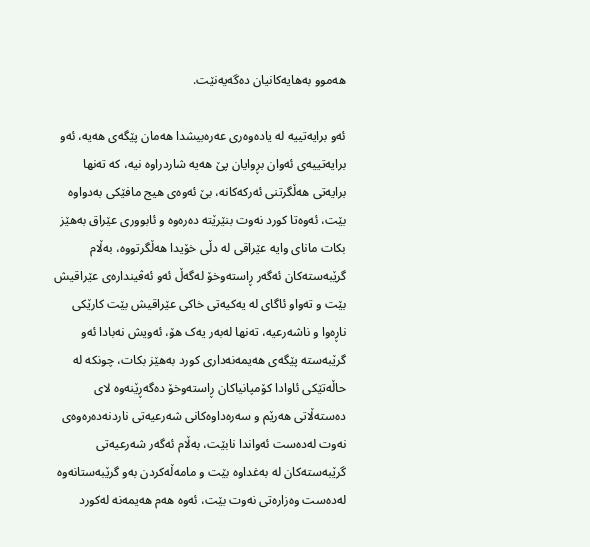هه‌موو به‌هایه‌کانیان ده‌گه‌یه‌نێت.

ئه‌و برایه‌تییه‌ له‌ یاده‌وه‌ری عه‌ره‌بیشدا هه‌مان پێگه‌ی هه‌یه‌‌، ئه‌و برایه‌تییه‌ی ئه‌وان بڕوایان پێ هه‌یه‌ شاردراوه‌ نیه‌، که‌ ته‌نها برایه‌تی هه‌ڵگرتنی ئه‌رکه‌کانه‌، بێ ئه‌وه‌ی هیج مافێکی به‌دواوه‌ بێت، ئه‌وه‌تا کورد نه‌وت بنێرێته‌ ده‌ره‌وه‌ و ئابووری عێراق به‌هێز بکات مانای وایه‌ عێراقی له‌ دڵی خۆیدا هه‌ڵگرتووه‌، به‌ڵام گرێبه‌سته‌کان ئه‌گه‌ر ڕاسته‌وخۆ له‌گه‌ڵ ئه‌و ئه‌ڤینداره‌ی عێراقیش بێت و ته‌واو ئاگای له‌ یه‌کیه‌تی خاکی عێراقیش بێت کارێکی ناڕه‌وا و ناشه‌رعیه‌، ته‌نها له‌به‌ر یه‌ک هۆ، ئه‌ویش نه‌بادا ئه‌و گرێبه‌سته‌ پێگه‌ی هه‌یمه‌نه‌داری کورد به‌هێز بکات، چونکه‌ له‌ حاڵه‌تێکی ئاوادا کۆمپانیاکان ڕاسته‌وخۆ ده‌گه‌ڕێنه‌وه‌ لای ده‌سته‌ڵاتی هه‌رێم و سه‌ره‌داوه‌کانی شه‌رعیه‌تی ناردنه‌ده‌ره‌وه‌ی نه‌وت له‌ده‌ست ئه‌واندا نابێت، به‌ڵام ئه‌گه‌ر شه‌رعیه‌تی گرێبه‌سته‌کان له‌ به‌غداوه‌ بێت و مامه‌ڵه‌کردن به‌و گرێبه‌ستانه‌وه‌ له‌ده‌ست وه‌زاره‌تی نه‌وت بێت، ئه‌وه‌ هه‌م هه‌یمه‌نه‌ له‌کورد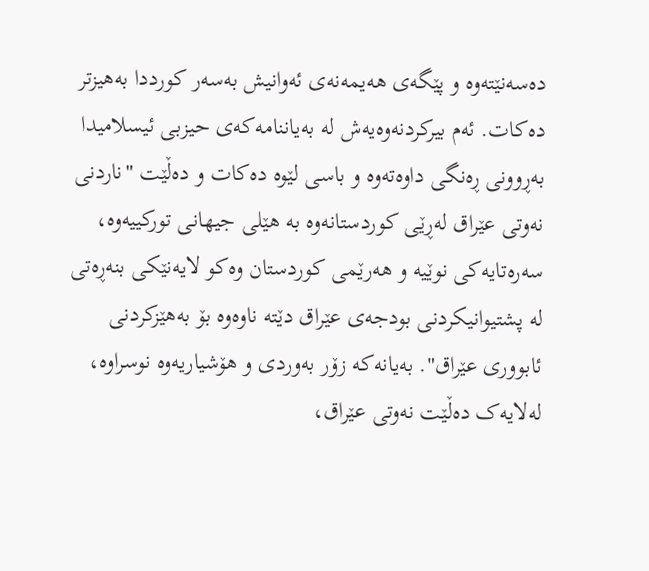ده‌سه‌نێته‌وه‌ و پێگه‌ی هه‌یمه‌نه‌ی ئه‌وانیش به‌سه‌ر کورددا به‌هیزتر ده‌کات. ئه‌م بیرکردنه‌وه‌یه‌ش له‌ به‌یاننامه‌که‌ی حیزبی ئیسلامیدا به‌ڕوونی ڕه‌نگی داوه‌ته‌وه‌ و باسی لێوه‌ ده‌کات و ده‌ڵێت "ناردنی نه‌وتی عێراق له‌ڕێی کوردستانه‌وه‌ به‌ هێلی جیهانی تورکییه‌وه‌، سه‌ره‌تایه‌کی نوێیه‌ و هه‌رێمی کوردستان وه‌کو لایه‌نێکی بنه‌ڕه‌تی له‌ پشتیوانیکردنی بودجه‌ی عێراق دێته‌ ناوه‌وه‌ بۆ به‌هێزکردنی ئابووری عێراق". به‌یانه‌که‌ زۆر به‌وردی و هۆشیاریه‌وه‌ نوسراوه‌، له‌لایه‌ک ده‌ڵێت نه‌وتی عێراق،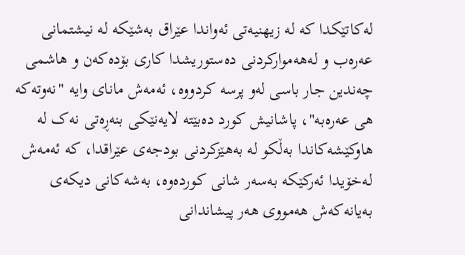له‌کاتێکدا که‌ له‌ زیهنیه‌تی ئه‌واندا عێراق به‌شێکه‌ له‌ نیشتمانی عه‌ره‌ب و له‌هه‌موارکردنی ده‌ستوریشدا کاری بۆده‌که‌ن و هاشمی چه‌ندین جار باسی له‌و پرسه‌ کردووه‌، ئه‌مه‌ش مانای وایه‌ "نه‌وته‌که‌ هی عه‌ره‌به‌"، پاشانیش کورد ده‌بێته‌ لایه‌نێکی بنه‌ڕه‌تی نه‌ک له‌ هاوکێشه‌کاندا به‌ڵکو له‌ به‌هێزکردنی بودجه‌ی عێراقدا، که‌ ئه‌مه‌ش له‌خۆیدا ئه‌رکێکه‌ به‌سه‌ر شانی کورده‌وه‌، به‌شه‌کانی دیکه‌ی به‌یانه‌که‌ش هه‌مووی هه‌ر پیشاندانی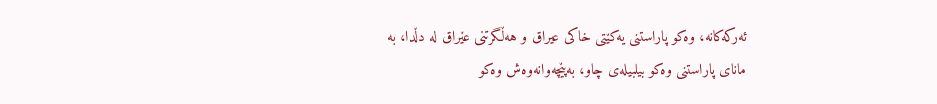ئه‌رکه‌کانه‌، وه‌کو پاراستنی یه‌کێتی خاکی عیراق و هه‌ڵگرتنی عێراق له‌ دڵدا، به‌ مانای پاراستنی وه‌کو بیلبیله‌ی چاو، به‌پێچه‌وانه‌وه‌ش وه‌کو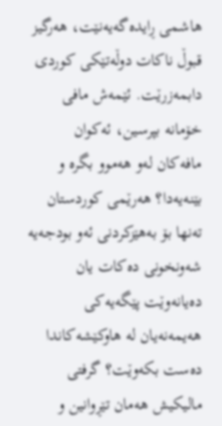هاشمی ڕایده‌گه‌یه‌نێت، هه‌رگیز قبوڵ ناکات دوڵه‌تێکی کوردی دابمه‌زرێت. ئێمه‌ش مافی خۆمانه‌ بپرسین، ئه‌کوان مافه‌کان له‌و هه‌موو بگره‌ و بێنه‌یه‌دا؟ هه‌رێمی کوردستان ته‌نها بۆ به‌هێزکردنی ئه‌و بودجه‌یه‌ شه‌ونخونی ده‌کات یان ده‌یانه‌وێت پێگه‌یه‌کی هه‌یمه‌نه‌یان له‌ هاوکێشه‌کاندا ده‌ست بکه‌وێت؟ گرفتی مالیکیش هه‌مان تێڕوانین و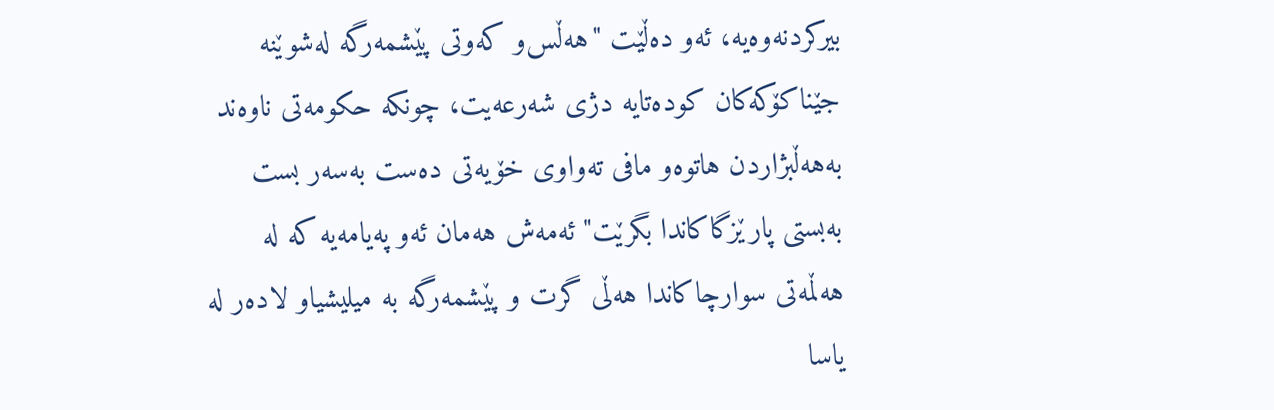بیرکردنه‌وه‌یه‌، ئه‌و ده‌ڵێت "هه‌ڵس‌و كه‌وتی‌ پێشمه‌رگه‌ له‌شوێنه‌ جێناكۆكه‌كان كوده‌تایه‌ دژی‌ شه‌رعه‌یت، چونكه‌ حكومه‌تی‌ ناوه‌ند به‌هه‌ڵبژاردن هاتوه‌‌و مافی‌ ته‌واوی‌ خۆیه‌تی‌ ده‌ست به‌سه‌ر بست به‌بستی‌ پارێزگاكاندا بگرێت" ئه‌مه‌ش هه‌مان ئه‌و په‌یامه‌یه‌ که‌ له‌ هه‌ڵمه‌تی سوارچاکاندا هه‌ڵی گرت و پێشمه‌رگه‌ به‌ میلیشیاو لاده‌ر له‌ یاسا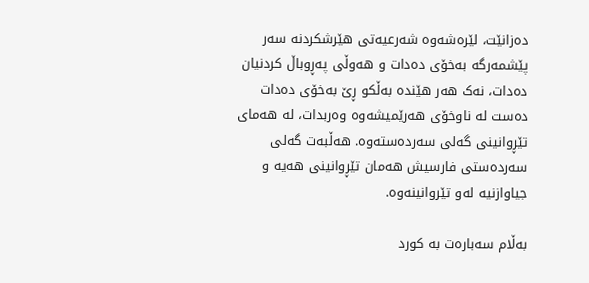ده‌زانێت، لێره‌شه‌وه‌ شه‌رعیه‌تی هێرشکردنه‌ سه‌ر پێشمه‌رگه‌ به‌خۆی ده‌دات و هه‌وڵی په‌ڕوباڵ کردنیان ده‌دات، نه‌ک هه‌ر هێنده‌ به‌ڵکو ڕێ به‌خۆی ده‌دات ده‌ست له‌ ناوخۆی هه‌رێمیشه‌وه‌ وه‌ربدات، له‌ هه‌مای تێڕوانینی گه‌لی سه‌رده‌سته‌وه‌. هه‌ڵبه‌ت گه‌لی سه‌رده‌ستی فارسیش هه‌مان تێڕوانینی هه‌یه‌ و جیاوازنیه‌ له‌و تێروانینه‌وه‌.

به‌ڵام سه‌باره‌ت به‌ کورد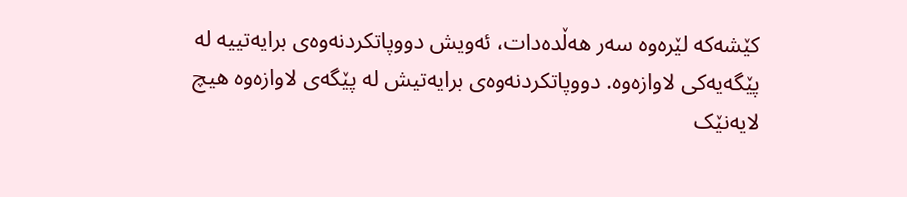کێشه‌که‌ لێره‌وه‌ سه‌ر هه‌ڵده‌دات، ئه‌ویش دووپاتکردنه‌وه‌ی برایه‌تییه‌‌ له‌ پێگه‌یه‌کی لاوازه‌وه‌. دووپاتکردنه‌وه‌ی برایه‌تیش له‌ پێگه‌ی لاوازه‌وه‌ هیچ لایه‌نێک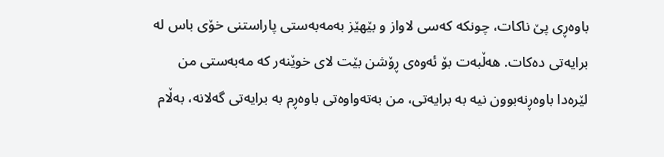باوه‌ڕی پێ‌ ناکات، چونکه‌ که‌سی لاواز و بێهێز به‌مه‌به‌ستی پاراستنی خۆی باس له‌ برایه‌تی ده‌کات. هه‌ڵبه‌ت بۆ ئه‌وه‌ی ڕۆشن بێت لای خوێنه‌ر که‌ مه‌به‌ستی من لێره‌دا باوه‌ڕنه‌بوون نیه‌ به‌ برایه‌تی، من به‌ته‌واوه‌تی باوه‌ڕم به‌ برایه‌تی گه‌لانه‌، به‌ڵام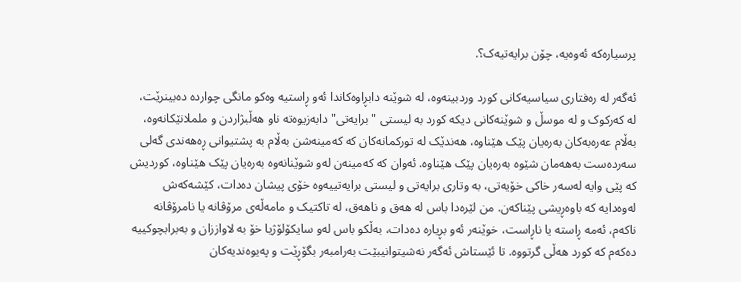پرسیاره‌که‌ ئه‌وه‌یه‌، چۆن برایه‌تیه‌ک؟.

ئه‌گه‌ر له‌ ره‌فتاری‌ سیاسیه‌کانی کورد وردبینه‌وه‌، له‌ شوێنه‌ دابڕاوه‌کاندا ئه‌و ڕاستیه‌ وه‌کو مانگی چوارده‌ ده‌بینرێت‌، له‌ که‌رکوک و له‌ موسڵ و شوێنه‌کانی دیکه‌ کورد به‌ لیستی "برایه‌تی" دابه‌زیوه‌ته‌ ناو هه‌ڵبژاردن و ململانێکانه‌وه‌، به‌ڵام عه‌ره‌به‌کان به‌ره‌یان پێک هێناوه‌، هه‌ندێک له‌ تورکمانه‌کان که‌ که‌مینه‌شن به‌ڵام به‌ پشتیوانی ڕه‌هه‌ندی گه‌لی سه‌رده‌ست به‌هه‌مان شێوه‌ به‌ره‌یان پێک هێناوه‌. ئه‌وان که‌ که‌مینه‌ن له‌و شوێنانه‌وه‌ به‌ره‌یان پێک هێناوه‌، کوردیش که پێی وایه‌ له‌سه‌ر‌ خاکی خۆیه‌تی، به‌ وتاری برایه‌تی و لیستی برایه‌تییه‌وه‌ خۆی پیشان ده‌دات، کێشه‌که‌ش له‌وه‌دایه‌ که‌ باوه‌ڕیشی پێناکه‌ن. من لێره‌دا‌ باس له‌ هه‌ق و ناهه‌ق، له‌ تاکتیک و مامه‌ڵه‌ی مرۆڤانه‌ یا نامرۆڤانه‌ ناکه‌م، ئه‌مه‌ ڕاسته‌ یا ناڕاست، خوێنه‌ر ئه‌و بڕیاره‌ ده‌دات، به‌ڵکو باس له‌و سایکۆلۆژیا خۆ به‌ لاواززان و به‌برابچوکییه‌ ده‌که‌م که‌ کورد هه‌ڵی گرتووه‌. تا ئێستاش ئه‌گه‌ر نه‌شیتوانیبێت به‌رامبه‌ر بگۆڕێت و په‌یوه‌ندیه‌کان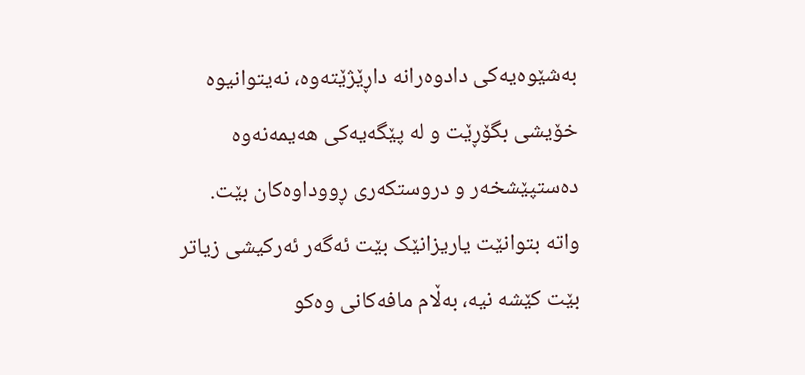به‌شێوه‌یه‌کی دادوه‌رانه‌ داڕێژێته‌وه‌، نه‌یتوانیوه‌ خۆیشی بگۆڕێت و له‌ پێگه‌یه‌کی هه‌یمه‌نه‌وه‌ ده‌ستپێشخه‌ر و دروستکه‌ری ڕووداوه‌کان بێت. واته‌ بتوانێت یاریزانێک بێت ئه‌گه‌ر ئه‌رکیشی زیاتر بێت کێشه‌ نیه‌، به‌ڵام مافه‌کانی وه‌کو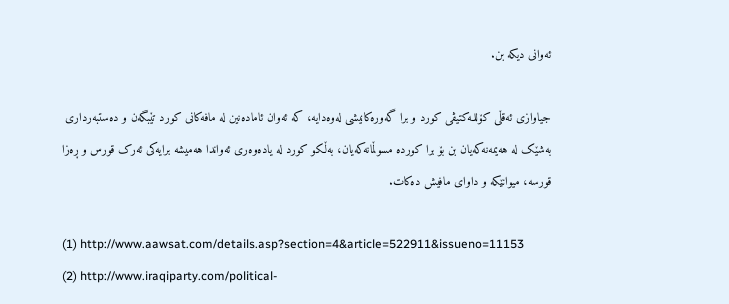ئه‌وانی دیکه‌ بن.

جیاوازی ئه‌قڵی کۆللـه‌کتیڤی کورد و برا گه‌وره‌کانیشی له‌وه‌دایه‌‌، که‌ ئه‌وان ئاماده‌نین له‌ مافه‌کانی کورد تێبگه‌ن و ده‌ستبه‌رداری به‌شێک له‌ هه‌یمه‌نه‌که‌یان بن بۆ برا کورده‌ مسوڵمانه‌که‌یان، به‌ڵکو کورد له‌ یاده‌وه‌ری ئه‌واندا هه‌میشه‌ برایه‌کی ئه‌رک قورس و ڕه‌زا قورسه‌، میوانێکه‌ و داوای مافیش ده‌کات.

(1) http://www.aawsat.com/details.asp?section=4&article=522911&issueno=11153
(2) http://www.iraqiparty.com/political-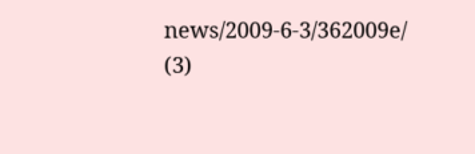news/2009-6-3/362009e/
(3)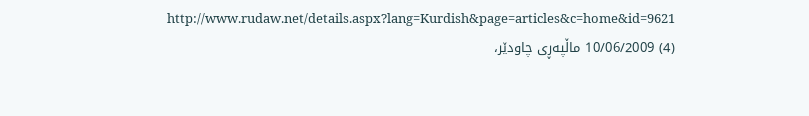http://www.rudaw.net/details.aspx?lang=Kurdish&page=articles&c=home&id=9621
(4) 10/06/2009 ماڵپه‌ڕی چاودێر،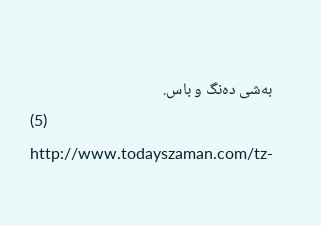به‌شی ده‌نگ و باس.
(5) http://www.todayszaman.com/tz-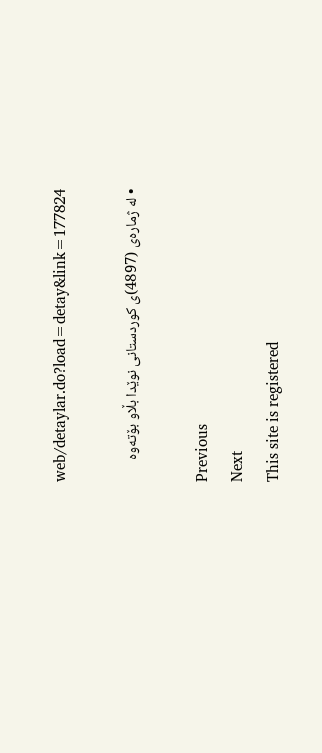web/detaylar.do?load=detay&link=177824

• له‌ ژماره‌ی (4897)ی کوردستانی نوێدا بڵاو بۆته‌وه‌

Previous
Next
This site is registered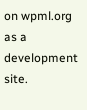on wpml.org as a development site.